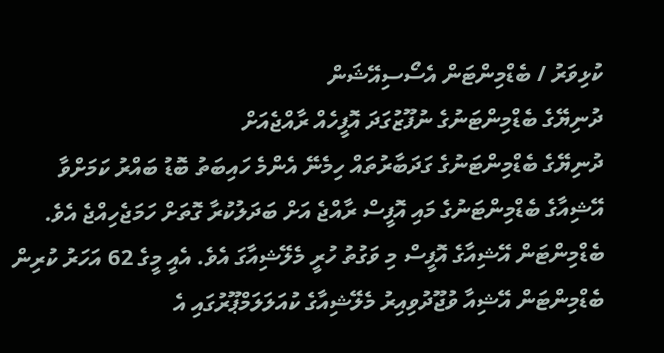ކުޅިވަރު / ބެޑްމިންޓަން އެސޯސިއޭޝަން
ދުނިޔޭގެ ބެޑްމިންޓަނުގެ ނުފޫޒުގަދަ އޮފީހެއް ރާއްޖެއަށް
ދުނިޔޭގެ ބެޑްމިންޓަނުގެ ގަދަބާރުތައް ހިމެނޭ އެންމެ ހައިބަތު ބޮޑު ބައްރު ކަމަށްވާ އޭޝިއާގެ ބެޑްމިންޓަނުގެ މައި އޮފީސް ރާއްޖެ އަށް ބަދަލުކުރާ ގޮތަށް ހަމަޖެހިއްޖެ އެވެ.
ބެޑްމިންޓަން އޭޝިއާގެ އޮފީސް މި ވަގުތު ހުރީ މެލޭޝިއާގަ އެވެ. އެއީ މީގެ 62 އަހަރު ކުރިން ބެޑްމިންޓަން އޭޝިއާ ވުޖޫދުވިއިރު މެލޭޝިއާގެ ކުއަލަލަމްޕޫރުގައި އެ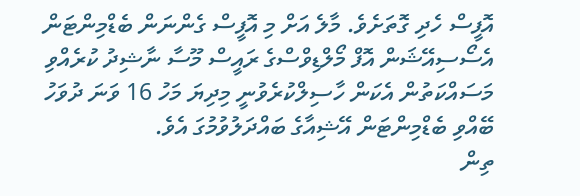އޮފީސް ހެދި ގޮތަށެވެ. މާލެ އަށް މި އޮފީސް ގެންނަން ބެޑްމިންޓަން އެސޯސިއޭޝަން އޮފް މޯލްޑިވްސްގެ ރައީސް މޫސާ ނާޝިދު ކުރެއްވި މަސައްކަތުން އެކަން ހާސިލްކުރެވުނީ މިދިޔަ މަހު 16 ވަނަ ދުވަހު ބޭއްވި ބެޑްމިންޓަން އޭޝިއާގެ ބައްދަލުވުމުގަ އެވެ.
ތިން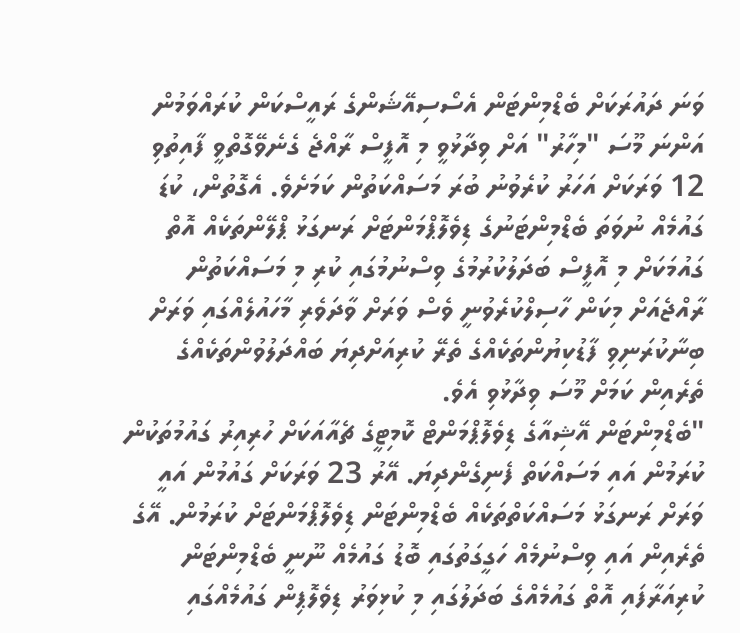ވަނަ ދައުރަކަށް ބެޑްމިންޓަން އެސޯސިއޭޝަންގެ ރައީސްކަން ކުރައްވަމުން އަންނަ މޫސަ "މިހާރު" އަށް ވިދާޅުވީ މި އޮފީސް ރާއްޖެ ގެނެވޭގޮތްވީ ފާއިތުވި 12 ވަރަކަށް އަހަރު ކުރެވުނު ބުރަ މަސައްކަތުން ކަމަށެވެ. އެގޮތުން، ކުޑަ ގައުމެއް ނުވަތަ ބެޑްމިންޓަނުގެ ޑިވެލޮޕްމަންޓަށް ރަނގަޅު ޕްލޭންތަކެއް އޮތް ގައުމަކަށް މި އޮފީސް ބަދަލުކުރުމުގެ ވިސްނުމުގައި ކުރި މި މަސައްކަތުން ރާއްޖެއަށް މިކަން ހާސިލްކުރެވުނީ ވެސް ވަރަށް ވާދަވެރި މާހައުލެއްގައި ވަރަށް ބިނާކުރަނިވި ފާޑުކިޔުންތަކެއްގެ ތެރޭ ކުރިއަށްދިޔަ ބައްދަލުވުންތަކެއްގެ ތެރެއިން ކަމަށް މޫސަ ވިދާޅުވި އެވެ.
"ބެޑްމިންޓަން އޭޝިއާގެ ޑިވެލޮޕްމަންޓް ކޮމިޓީގެ ޗެއާއަކަށް ހުރިއިރު ގައުމުތަކުން ކުރަމުން އައި މަސައްކަތް ފެނިގެންދިޔަ. އޭރު 23 ވަރަކަށް ގައުމުން އައީ ވަރަށް ރަނގަޅު މަސައްކަތްތަކެއް ބެޑްމިންޓަން ޑިވެލޮޕްމަންޓަށް ކުރަމުން. އޭގެ ތެރެއިން އައި ވިސްނުމެއް ހަގީގަތުގައި ބޮޑު ގައުމެއް ނޫނީ ބެޑްމިންޓަން ކުރިއަރާފައި އޮތް ގައުމެއްގެ ބަދަލުގައި މި ކުޅިވަރު ޑިވެލޮޕިން ގައުމެއްގައި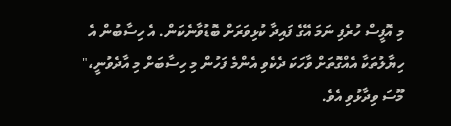މި އޮފީސް ހުރެފި ނަމަ އޭގެ ފައިދާ ކުޅިވަރަށް ބޮޑުވާނެކަން. އެ ހިސާބުން އެ ހިޔާލުތަކާ އެއްގޮތަށް ވާހަކަ ދެކެވި އެންމެ ފަހުން މި ހިސާބަށް މި އާދެވުނީ،" މޫސަ ވިދާޅުވި އެވެ.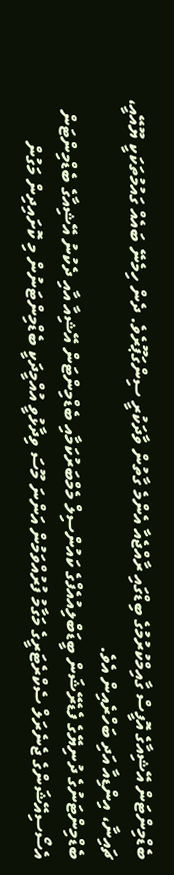ބެޑްމިންޓަން އޭޝިއާގެ އޮފީސް ގާއިމްކުރުމުގެ ބިޑްގައި ރާއްޖެއާ އެންމެ ގާތުން ވާދަކުރީ ސިންގަޕޫރެވެ. ދެން ހިމެނޭ ބައެއް ގައުމުތަކަކީ ޔޫއޭއީ، ޗައިނާ، އިންޑިއާ އަދި ބަހްރެއިން އެވެ.
ބެޑްމިންޓަނުގެ ދުނިޔޭގެ ފެޑެރޭޝަން ބީޑަބްލިއުއެފްގެ ކައުންސިލް މެމްބަރުކަމާއި ބެޑްމިންޓަން އޭޝިއާ އާއި ދެކުނު އޭޝިއާގެ ބެޑްމިންޓަން އެސޯސިއޭޝަންގެ ޖެނެރަލް ސެކްރެޓަރީގެ މަގާމު ފުރުއްވަމުން އަންނަ މޫސަ ވިދާޅުވީ އުއްމީދަކީ ބެޑްމިންޓަނުން މި ކޮށައިދިން މަގުން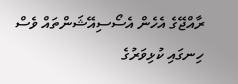ރާއްޖޭގެ އެހެން އެސޯސިއޭޝަންތައް ވެސް ހިނގައި ކުޅިވަރުގެ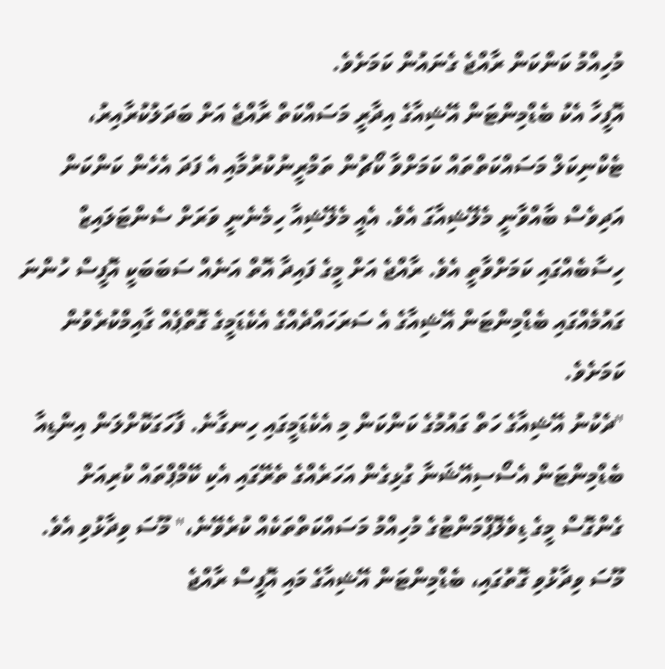މުހިއްމު ކަންކަން ރާއްޖެ ގެނައުން ކަމަށެވެ.
އޮފީހާ އެކު ބެޑްމިންޓަން އޭޝިއާގެ އިދާރީ މަސައްކަތް ރާއްޖެ އަށް ބަދަލުކުރާއިރު، ޓެކްނިކަލް މަސައްކަތްތައް ކަމަށްވާ ކޯޗުން ތަމްރީނުކުރުމާއި އެ ފަދަ އެހެން ކަންކަން އަދިވެސް ބާއްވާނީ މެލޭޝިއާގަ އެވެ. އެއީ މެލޭޝިއާ ހިމެނެނީ ވަރަށް ސެންޓަލައިޒް ހިސާބެއްގައި ކަމަށްވާތީ އެވެ. ރާއްޖެ އަށް މީގެ ފައިދާ އޮތް އަނެއް ސަބަބަކީ އޮފީސް ހުންނަ ގައުމެއްގައި ބެޑްމިންޓަން އޭޝިއާގެ އެ ސަރަހައްދެއްގެ އެކެޑަމީގެ ގޮތްޕެއް ގާއިމްކުރެވުން ކަމަށެވެ.
"ދެކުނު އޭޝިއާގެ ހަތް ގައުމުގެ ކަންކަން މި އެކެޑަމީގައި ހިނގާނެ. ފާހަގަކޮށްލަން އިންޑިއާ ބެޑްމިންޓަން އެސޯސިއޭޝަނާ ގުޅިގެން އަހަރެއްގެ ތެރޭގައި އެކި ކޭމްޕްތައް ކުރިއަށް ގެންގޮސް މީގެ ޑިވެލޮޕްމަންޓުގެ މުހިއްމު މަސައްކަތްތަކެއް ކުރެވޭނެ،" މޫސަ ވިދާޅުވި އެވެ.
މޫސަ ވިދާޅުވި ގޮތުގައި، ބެޑްމިންޓަން އޭޝިއާގެ މައި އޮފީސް ރާއްޖެ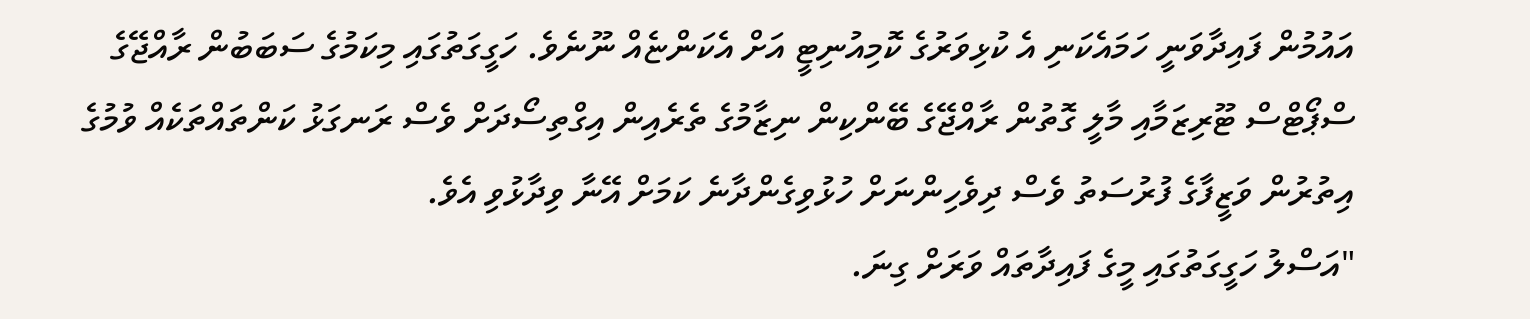އައުމުން ފައިދާވަނީ ހަމައެކަނި އެ ކުޅިވަރުގެ ކޮމިއުނިޓީ އަށް އެކަންޏެއް ނޫނެވެ. ހަގީގަތުގައި މިކަމުގެ ސަބަބުން ރާއްޖޭގެ ސްޕޯޓްސް ޓޫރިޒަމާއި މާލީ ގޮތުން ރާއްޖޭގެ ބޭންކިން ނިޒާމުގެ ތެރެއިން އިގްތިސޯދަށް ވެސް ރަނގަޅު ކަންތައްތަކެއް ވުމުގެ އިތުރުން ވަޒީފާގެ ފުރުސަތު ވެސް ދިވެހިންނަށް ހުޅުވިގެންދާނެ ކަމަށް އޭނާ ވިދާޅުވި އެވެ.
"އަސްލު ހަގީގަތުގައި މީގެ ފައިދާތައް ވަރަށް ގިނަ.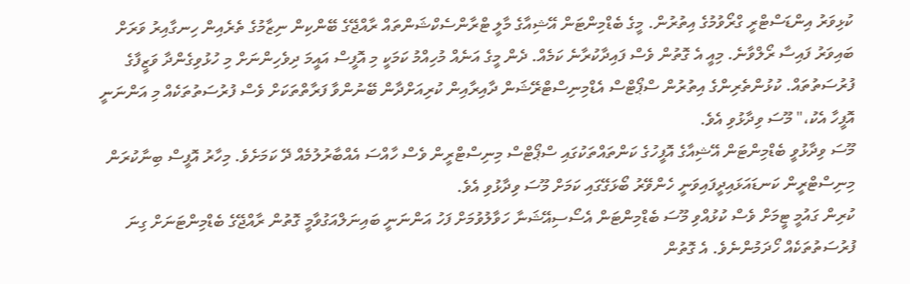ކުޅިވަރު އިންޑަސްޓްރީ ގްރޯވުމުގެ އިތުރުން. މީގެ ބެޑްމިންޓަން އޭޝިއާގެ މާލީ ޓްރާންސެކްޝަންތައް ރާއްޖޭގެ ބޭންކިން ނިޒާމުގެ ތެރެއިން ހިނގާއިރު ވަރަށް ބައިވަރު ފައިސާ ރޯލްވާނެ. މިއީ އެ ގޮތުން ވެސް ފައިދާކުރާނެ ކަމެއް. ދެން މީގެ އަނެއް މުހިއްމު ކަމަކީ މި އޮފީސް އައީމަ ދިވެހިންނަށް މި ހުޅުވިގެންދާ ވަޒީފާގެ ފުރުސަތުތައް. ކުޅުންތެރިންގެ އިތުރުން ސްޕޯޓްސް އެޑްމިނިސްޓްރޭޝަން ދާއިރާއިން ކުރިއަށްދާން ބޭނުންވާ ފަރާތްތަކަށް ވެސް ފުރުސަތުތަކެއް މި އަންނަނީ އޮފީހާ އެކު،" މޫސަ ވިދާޅުވި އެވެ.
މޫސަ ވިދާޅުވީ ބެޑްމިންޓަން އޭޝިއާގެ އޮފީހުގެ ކަންތައްތަކުގައި ސްޕޯޓްސް މިނިސްޓްރީން ވެސް ހާއްސަ އެއްބާރުލުމެއް ދޭ ކަމަށެވެ. މިހާރު އޮފީސް ބިނާކުރަން މިނިސްޓްރީން ކަނޑައަޅައިދީފައިވަނީ ހެންވޭރު ބޯޅަގޭގައި ކަމަށް މޫސަ ވިދާޅުވި އެވެ.
ކުރިން ގައުމީ ޓީމަށް ވެސް ކުޅުއްވި މޫސަ ބެޑްމިންޓަން އެސޯސިއޭޝަނާ ހަވާލުވުމަށް ފަހު އަންނަނީ ބައިނަލްއަގުވާމީ ގޮތުން ރާއްޖޭގެ ބެޑްމިންޓަނަށް ގިނަ ފުރުސަތުތަކެއް ހޯދަމުންނެވެ. އެ ގޮތުން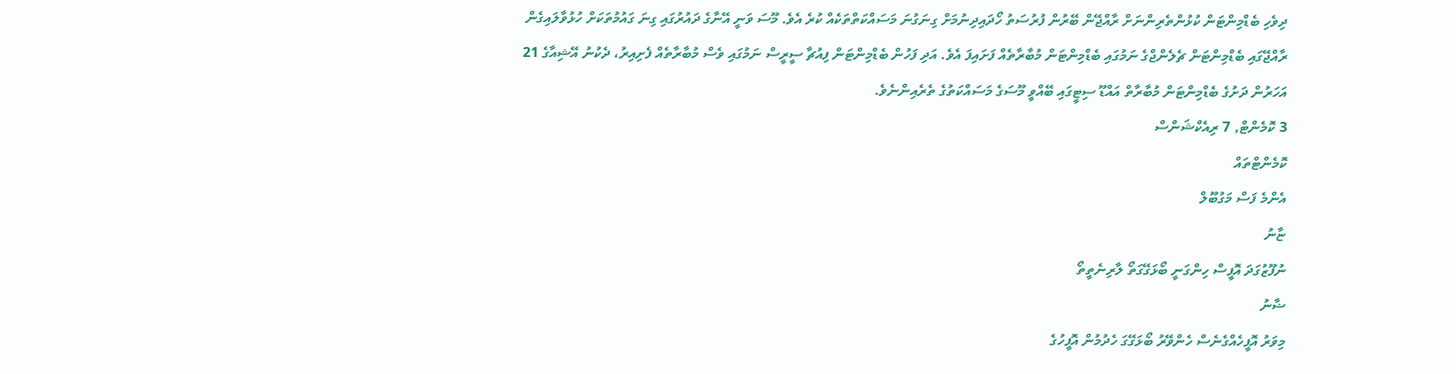ދިވެހި ބެޑްމިންޓަން ކުޅުންތެރިންނަށް ރާއްޖޭން ބޭރުން ފުރުސަތު ހޯދައިދިނުމަށް ގިނަގުނަ މަސައްކަތްތަކެއް ކުރެ އެވެ. މޫސަ ވަނީ އޭނާގެ ދައުރުގައި ގިނަ ގައުމުތަކަށް ހުޅުވާލައިގެން ރާއްޖޭގައި ބެޑްމިންޓަން ޗެލެންޖްގެ ނަމުގައި ބެޑްމިންޓަން މުބާރާތެއް ފަށައިފަ އެވެ. އަދި ފަހުން ބެޑްމިންޓަން ފިއުޗާ ސީރީސް ނަމުގައި ވެސް މުބާރާތެއް ފެށިއިރު، ދެކުނު އޭޝިއާގެ 21 އަހަރުން ދަށުގެ ބެޑްމިންޓަން މުބާރާތް އައްޑޫ ސިޓީގައި ބޭއްވީ މޫސަގެ މަސައްކަތުގެ ތެރެއިންނެވެ.
3 ކޮމެންޓް, 7 ރިއެކްޝަންސް
ކޮމެންޓްތައް
އެންމެ ފަސް މަގުބޫލް
ޏާނު
ނުފޫޒުގަދަ އޮފީސް ހިންގަނީ ބޯޅަގޭގަތޯ ލާރިނެތީތޯ
ޟާނު
މިވަރު އޮފީހެއްގެނެސް ހެންވޭރު ބޯޅަގޭގަ ހެދުމުން އޮފީހުގެ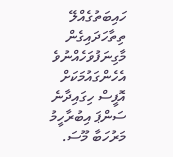ހައިބަތުގެއްލޭ ތިތާހަދައިގެން މާގިނަފުވަހެއްނުވެ އެހެންގައުމަކަށް އޮފީސް ހިގައިދާނެ
ސަންޕަ އިބުރާހީމު
މަރުހަބާ މޫސަ.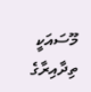މޫސައަކީ ތިދާއިރާގެ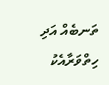ތަނބެއް އަދި ހިތްވަރާއެކު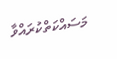މަސައްކަތްކުރައްވާ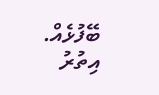ބޭފުޅެއް.
އިތުރު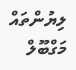ލިޔުންތައް
މަގްބޫލް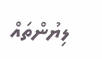ލިޔުންތައް